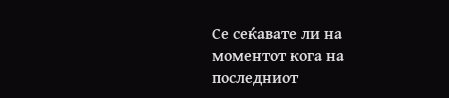Се сеќавате ли на моментот кога на последниот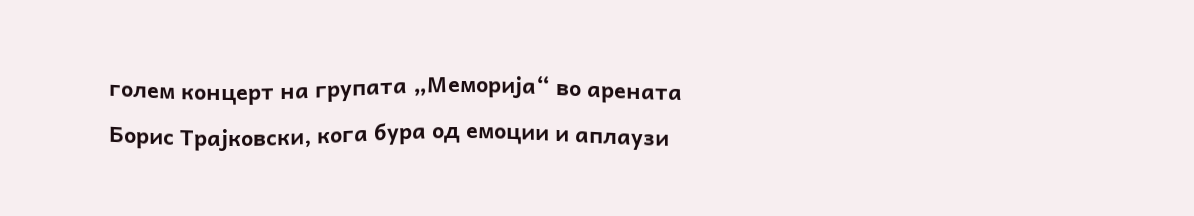голем концерт на групата „Меморија“ во арената Борис Трајковски, кога бура од емоции и аплаузи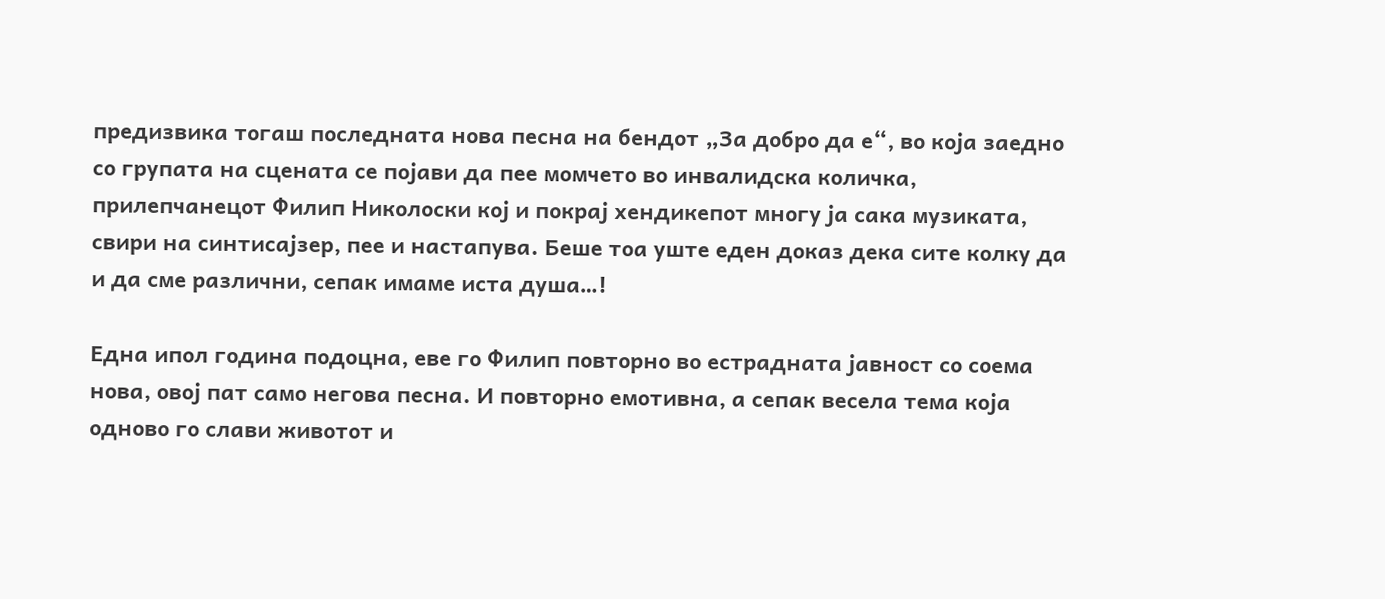предизвика тогаш последната нова песна на бендот „За добро да е“, во која заедно со групата на сцената се појави да пее момчето во инвалидска количка, прилепчанецот Филип Николоски кој и покрај хендикепот многу ја сака музиката, свири на синтисајзер, пее и настапува. Беше тоа уште еден доказ дека сите колку да и да сме различни, сепак имаме иста душа…!

Една ипол година подоцна, еве го Филип повторно во естрадната јавност со соема нова, овој пат само негова песна. И повторно емотивна, а сепак весела тема која одново го слави животот и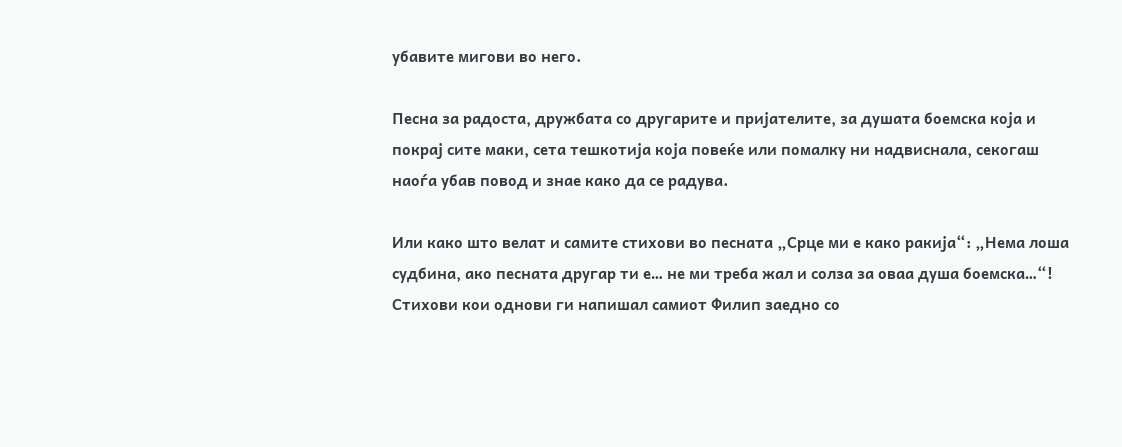убавите мигови во него.

Песна за радоста, дружбата со другарите и пријателите, за душата боемска која и покрај сите маки, сета тешкотија која повеќе или помалку ни надвиснала, секогаш наоѓа убав повод и знае како да се радува.

Или како што велат и самите стихови во песната „Срце ми е како ракија“: „Нема лоша судбина, ако песната другар ти е… не ми треба жал и солза за оваа душа боемска…“! Стихови кои однови ги напишал самиот Филип заедно со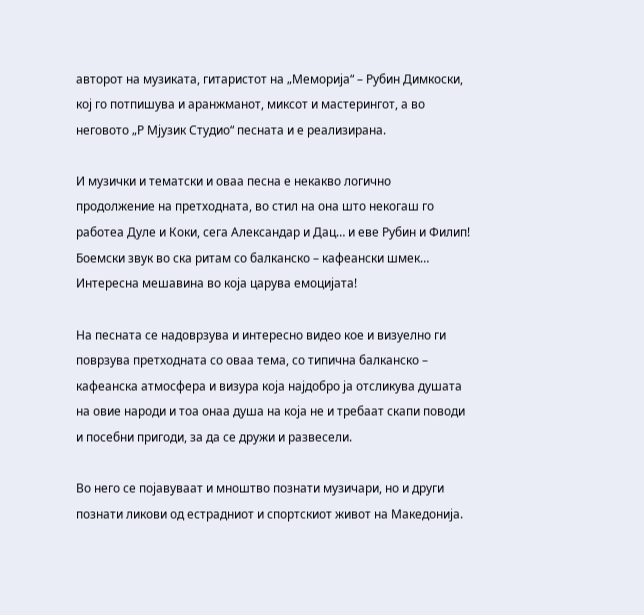авторот на музиката, гитаристот на „Меморија“ – Рубин Димкоски, кој го потпишува и аранжманот, миксот и мастерингот, а во неговото „Р Мјузик Студио“ песната и е реализирана.

И музички и тематски и оваа песна е некакво логично продолжение на претходната, во стил на она што некогаш го работеа Дуле и Коки, сега Александар и Дац… и еве Рубин и Филип! Боемски звук во ска ритам со балканско – кафеански шмек… Интересна мешавина во која царува емоцијата!

На песната се надоврзува и интересно видео кое и визуелно ги поврзува претходната со оваа тема, со типична балканско – кафеанска атмосфера и визура која најдобро ја отсликува душата на овие народи и тоа онаа душа на која не и требаат скапи поводи и посебни пригоди, за да се дружи и развесели.

Во него се појавуваат и мноштво познати музичари, но и други познати ликови од естрадниот и спортскиот живот на Македонија.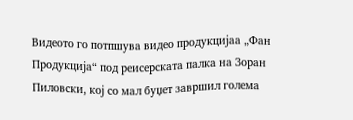Видеото го потпшува видео продукцијаа „Фан Продукција“ под реисерската палка на Зоран Пиловски, кој со мал буџет завршил голема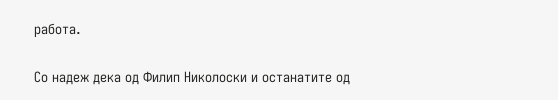работа.

Со надеж дека од Филип Николоски и останатите од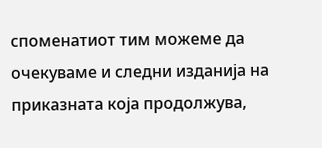споменатиот тим можеме да очекуваме и следни изданија на приказната која продолжува,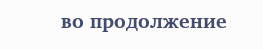во продолжение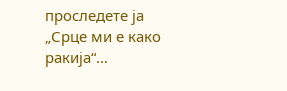проследете ја „Срце ми е како ракија“…